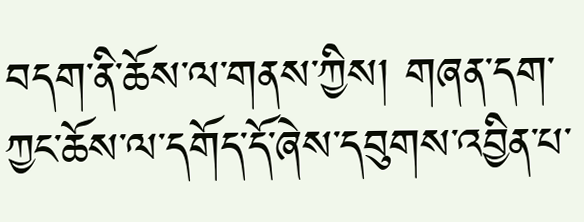བདག་ནི་ཆོས་ལ་གནས་ཀྱིས། གཞན་དག་ཀྱང་ཆོས་ལ་དགོད་དོ་ཞེས་དབུགས་འབྱིན་པ་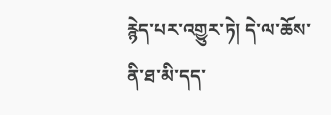རྙེད་པར་འགྱུར་ཏེ། དེ་ལ་ཆོས་ནི་ཐ་མི་དད་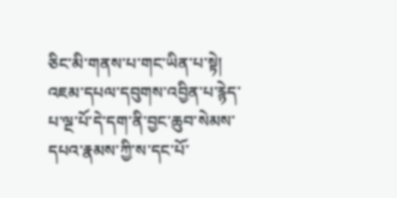ཅིང་མི་གནས་པ་གང་ཡིན་པ་སྟེ། འཇམ་དཔལ་དབུགས་འབྱིན་པ་རྙེད་པ་ལྔ་པོ་དེ་དག་ནི་བྱང་ཆུབ་སེམས་དཔའ་རྣམས་ཀྱི་ས་དང་པོ་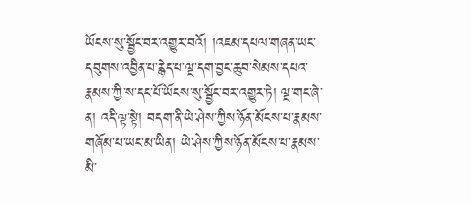ཡོངས་སུ་སྦྱོང་བར་འགྱུར་བའོ། །འཇམ་དཔལ་གཞན་ཡང་དབུགས་འབྱིན་པ་རྙེད་པ་ལྔ་དག་བྱང་ཆུབ་སེམས་དཔའ་རྣམས་ཀྱི་ས་དང་པོ་ཡོངས་སུ་སྦྱོང་བར་འགྱུར་ཏེ། ལྔ་གང་ཞེ་ན། འདི་ལྟ་སྟེ། བདག་ནི་ཡེ་ཤེས་ཀྱིས་ཉོན་མོངས་པ་རྣམས་གཞོམ་པ་ཡང་མ་ཡིན། ཡེ་ཤེས་ཀྱིས་ཉོན་མོངས་པ་རྣམས་མི་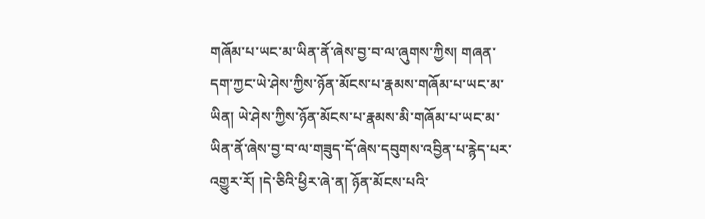གཞོམ་པ་ཡང་མ་ཡིན་ནོ་ཞེས་བྱ་བ་ལ་ཞུགས་ཀྱིས། གཞན་དག་ཀྱང་ཡེ་ཤེས་ཀྱིས་ཉོན་མོངས་པ་རྣམས་གཞོམ་པ་ཡང་མ་ཡིན། ཡེ་ཤེས་ཀྱིས་ཉོན་མོངས་པ་རྣམས་མི་གཞོམ་པ་ཡང་མ་ཡིན་ནོ་ཞེས་བྱ་བ་ལ་གཟུད་དོ་ཞེས་དབུགས་འབྱིན་པ་རྙེད་པར་འགྱུར་རོ། །དེ་ཅིའི་ཕྱིར་ཞེ་ན། ཉོན་མོངས་པའི་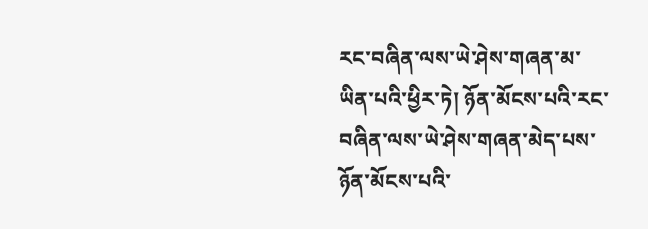རང་བཞིན་ལས་ཡེ་ཤེས་གཞན་མ་ཡིན་པའི་ཕྱིར་ཏེ། ཉོན་མོངས་པའི་རང་བཞིན་ལས་ཡེ་ཤེས་གཞན་མེད་པས་ཉོན་མོངས་པའི་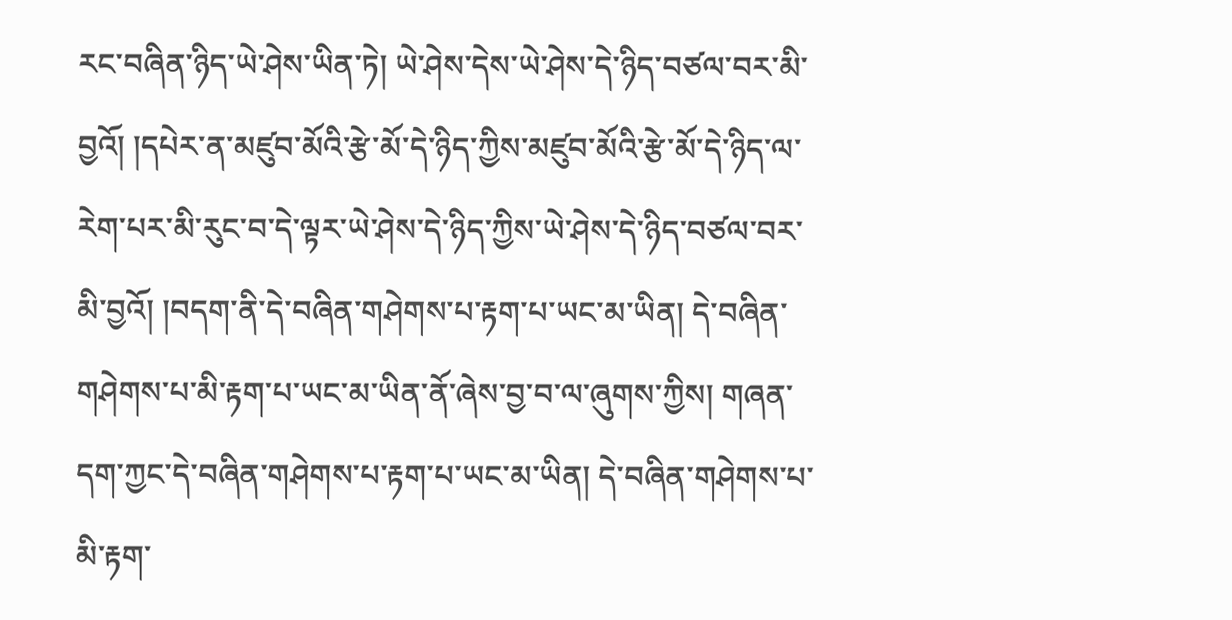རང་བཞིན་ཉིད་ཡེ་ཤེས་ཡིན་ཏེ། ཡེ་ཤེས་དེས་ཡེ་ཤེས་དེ་ཉིད་བཙལ་བར་མི་བྱའོ། །དཔེར་ན་མཛུབ་མོའི་རྩེ་མོ་དེ་ཉིད་ཀྱིས་མཛུབ་མོའི་རྩེ་མོ་དེ་ཉིད་ལ་རེག་པར་མི་རུང་བ་དེ་ལྟར་ཡེ་ཤེས་དེ་ཉིད་ཀྱིས་ཡེ་ཤེས་དེ་ཉིད་བཙལ་བར་མི་བྱའོ། །བདག་ནི་དེ་བཞིན་གཤེགས་པ་རྟག་པ་ཡང་མ་ཡིན། དེ་བཞིན་གཤེགས་པ་མི་རྟག་པ་ཡང་མ་ཡིན་ནོ་ཞེས་བྱ་བ་ལ་ཞུགས་ཀྱིས། གཞན་དག་ཀྱང་དེ་བཞིན་གཤེགས་པ་རྟག་པ་ཡང་མ་ཡིན། དེ་བཞིན་གཤེགས་པ་མི་རྟག་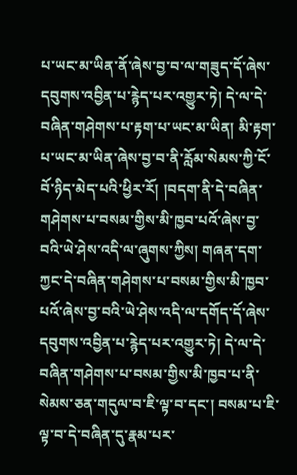པ་ཡང་མ་ཡིན་ནོ་ཞེས་བྱ་བ་ལ་གཟུད་དོ་ཞེས་དབུགས་འབྱིན་པ་རྙེད་པར་འགྱུར་ཏེ། དེ་ལ་དེ་བཞིན་གཤེགས་པ་རྟག་པ་ཡང་མ་ཡིན། མི་རྟག་པ་ཡང་མ་ཡིན་ཞེས་བྱ་བ་ནི་རློམ་སེམས་ཀྱི་ངོ་བོ་ཉིད་མེད་པའི་ཕྱིར་རོ། །བདག་ནི་དེ་བཞིན་གཤེགས་པ་བསམ་གྱིས་མི་ཁྱབ་པའོ་ཞེས་བྱ་བའི་ཡེ་ཤེས་འདི་ལ་ཞུགས་ཀྱིས། གཞན་དག་ཀྱང་དེ་བཞིན་གཤེགས་པ་བསམ་གྱིས་མི་ཁྱབ་པའོ་ཞེས་བྱ་བའི་ཡེ་ཤེས་འདི་ལ་དགོད་དོ་ཞེས་དབུགས་འབྱིན་པ་རྙེད་པར་འགྱུར་ཏེ། དེ་ལ་དེ་བཞིན་གཤེགས་པ་བསམ་གྱིས་མི་ཁྱབ་པ་ནི་སེམས་ཅན་གདུལ་བ་ཇི་ལྟ་བ་དང་། བསམ་པ་ཇི་ལྟ་བ་དེ་བཞིན་དུ་རྣམ་པར་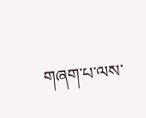གཞག་པ་ལས་